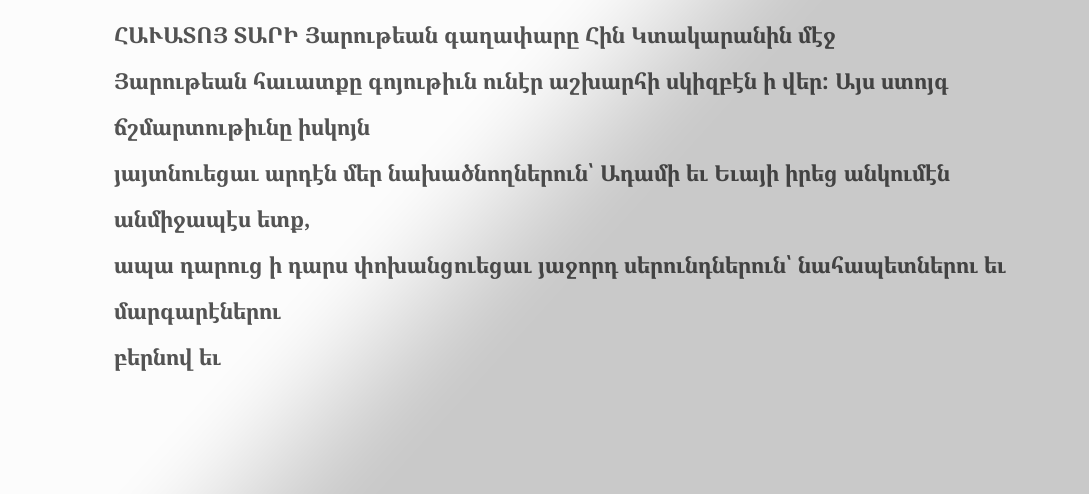ՀԱՒԱՏՈՅ ՏԱՐԻ Յարութեան գաղափարը Հին Կտակարանին մէջ
Յարութեան հաւատքը գոյութիւն ունէր աշխարհի սկիզբէն ի վեր: Այս ստոյգ ճշմարտութիւնը իսկոյն
յայտնուեցաւ արդէն մեր նախածնողներուն՝ Ադամի եւ Եւայի իրեց անկումէն անմիջապէս ետք,
ապա դարուց ի դարս փոխանցուեցաւ յաջորդ սերունդներուն՝ նահապետներու եւ մարգարէներու
բերնով եւ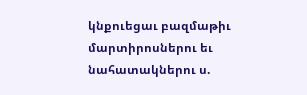կնքուեցաւ բազմաթիւ մարտիրոսներու եւ նահատակներու ս.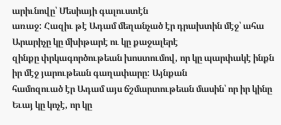արիւնովը՝ Մեսիայի գալուստէն
առաջ: Հազիւ թէ Ադամ մեղանչած էր դրախտին մէջ՝ ահա Արարիչը կը մխիթարէ ու կը քաջալերէ
զինքը փրկագործութեան խոստումով, որ կը պարփակէ ինքն իր մէջ յարութեան գաղափարը: Այնքան
համոզուած էր Ադամ այս ճշմարտութեան մասին՝ որ իր կինը Եւայ կը կոչէ, որ կը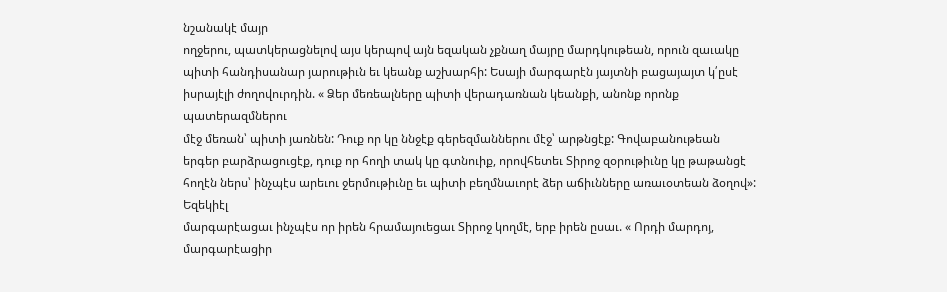նշանակէ մայր
ողջերու, պատկերացնելով այս կերպով այն եզական չքնաղ մայրը մարդկութեան, որուն զաւակը
պիտի հանդիսանար յարութիւն եւ կեանք աշխարհի: Եսայի մարգարէն յայտնի բացայայտ կ՛ըսէ
իսրայէլի ժողովուրդին. « Ձեր մեռեալները պիտի վերադառնան կեանքի, անոնք որոնք պատերազմներու
մէջ մեռան՝ պիտի յառնեն: Դուք որ կը ննջէք գերեզմաններու մէջ՝ արթնցէք: Գովաբանութեան
երգեր բարձրացուցէք, դուք որ հողի տակ կը գտնուիք, որովհետեւ Տիրոջ զօրութիւնը կը թաթանցէ
հողէն ներս՝ ինչպէս արեւու ջերմութիւնը եւ պիտի բեղմնաւորէ ձեր աճիւնները առաւօտեան ձօղով»: Եզեկիէլ
մարգարէացաւ ինչպէս որ իրեն հրամայուեցաւ Տիրոջ կողմէ, երբ իրեն ըսաւ. « Որդի մարդոյ,
մարգարէացիր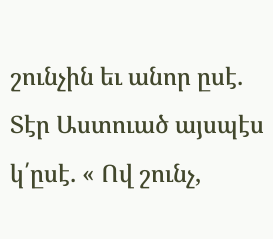շունչին եւ անոր ըսէ. Տէր Աստուած այսպէս կ՛ըսէ. « Ով շունչ,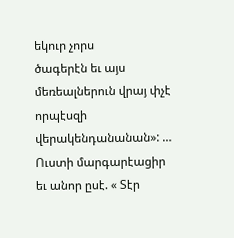եկուր չորս
ծագերէն եւ այս մեռեալներուն վրայ փչէ որպէսզի վերակենդանանան»: … Ուստի մարգարէացիր
եւ անոր ըսէ. « Տէր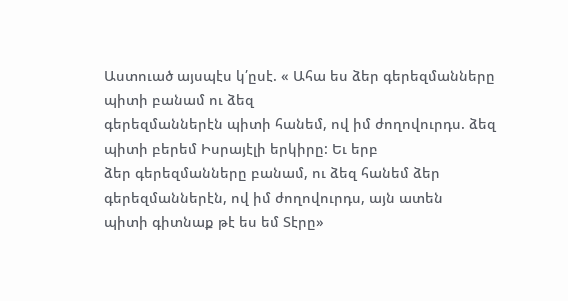Աստուած այսպէս կ՛ըսէ. « Ահա ես ձեր գերեզմանները պիտի բանամ ու ձեզ
գերեզմաններէն պիտի հանեմ, ով իմ ժողովուրդս. ձեզ պիտի բերեմ Իսրայէլի երկիրը: Եւ երբ
ձեր գերեզմանները բանամ, ու ձեզ հանեմ ձեր գերեզմաններէն, ով իմ ժողովուրդս, այն ատեն
պիտի գիտնաք թէ ես եմ Տէրը»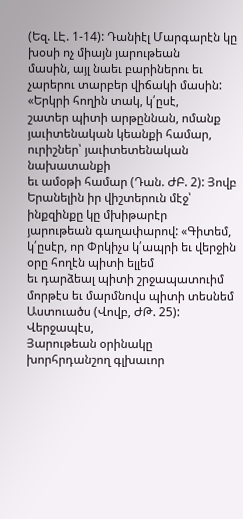(Եզ. ԼԷ. 1-14): Դանիէլ Մարգարէն կը խօսի ոչ միայն յարութեան
մասին, այլ նաեւ բարիներու եւ չարերու տարբեր վիճակի մասին: «Երկրի հողին տակ, կ՛ըսէ,
շատեր պիտի արթըննան, ոմանք յաւիտենական կեանքի համար, ուրիշներ՝ յաւիտետենական նախատանքի
եւ ամօթի համար (Դան. ԺԲ. 2): Յովբ Երանելին իր վիշտերուն մէջ՝ ինքզինքը կը մխիթարէր
յարութեան գաղափարով: «Գիտեմ, կ՛ըսէր, որ Փրկիչս կ՛ապրի եւ վերջին օրը հողէն պիտի ելլեմ
եւ դարձեալ պիտի շրջապատուիմ մորթէս եւ մարմնովս պիտի տեսնեմ Աստուածս (Վովբ, ԺԹ. 25): Վերջապէս,
Յարութեան օրինակը խորհրդանշող գլխաւոր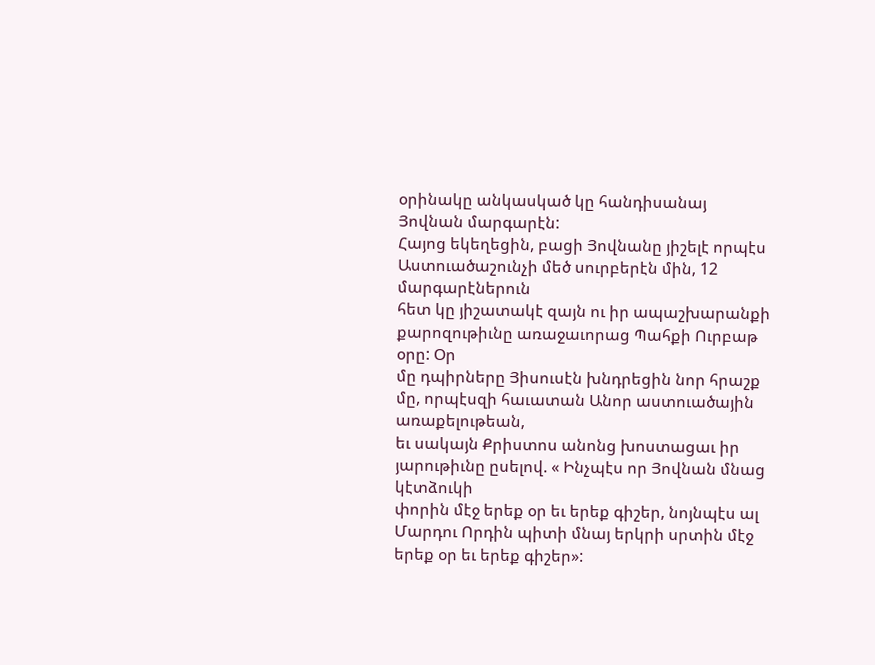օրինակը անկասկած կը հանդիսանայ Յովնան մարգարէն:
Հայոց եկեղեցին, բացի Յովնանը յիշելէ որպէս Աստուածաշունչի մեծ սուրբերէն մին, 12 մարգարէներուն
հետ կը յիշատակէ զայն ու իր ապաշխարանքի քարոզութիւնը առաջաւորաց Պահքի Ուրբաթ օրը: Օր
մը դպիրները Յիսուսէն խնդրեցին նոր հրաշք մը, որպէսզի հաւատան Անոր աստուածային առաքելութեան,
եւ սակայն Քրիստոս անոնց խոստացաւ իր յարութիւնը ըսելով. « Ինչպէս որ Յովնան մնաց կէտձուկի
փորին մէջ երեք օր եւ երեք գիշեր, նոյնպէս ալ Մարդու Որդին պիտի մնայ երկրի սրտին մէջ
երեք օր եւ երեք գիշեր»: